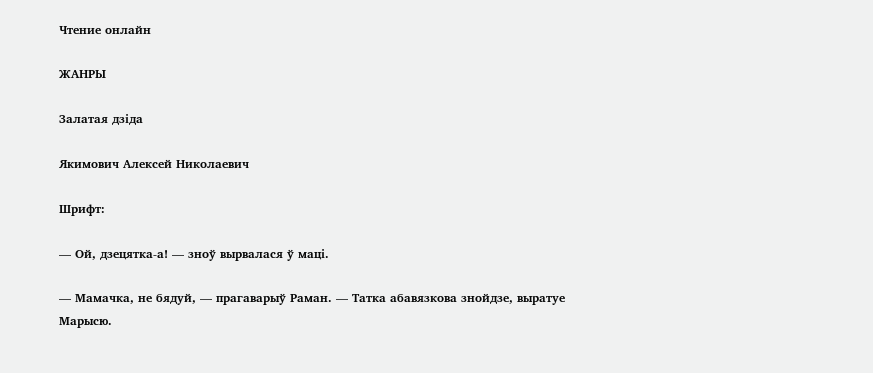Чтение онлайн

ЖАНРЫ

Залатая дзіда

Якимович Алексей Николаевич

Шрифт:

— Ой, дзецятка-а! — зноў вырвалася ў маці.

— Мамачка, не бядуй, — прагаварыў Раман. — Татка абавязкова знойдзе, выратуе Марысю.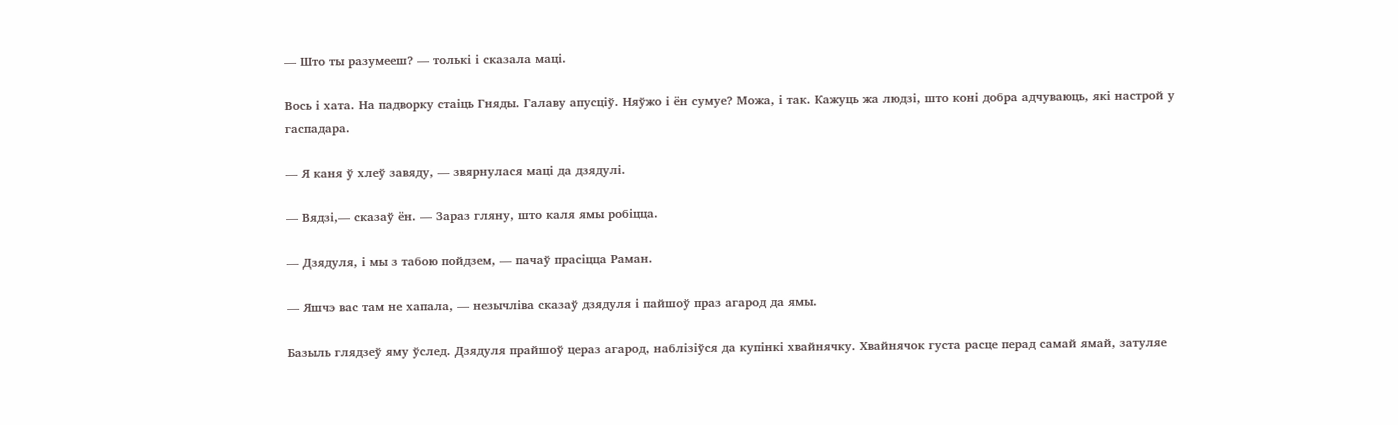— Што ты разумееш? — толькі і сказала маці.

Вось і хата. На падворку стаіць Гняды. Галаву апусціў. Няўжо і ён сумуе? Можа, і так. Кажуць жа людзі, што коні добра адчуваюць, які настрой у гаспадара.

— Я каня ў хлеў завяду, — звярнулася маці да дзядулі.

— Вядзі,— сказаў ён. — Зараз гляну, што каля ямы робіцца.

— Дзядуля, і мы з табою пойдзем, — пачаў прасіцца Раман.

— Яшчэ вас там не хапала, — незычліва сказаў дзядуля і пайшоў праз агарод да ямы.

Базыль глядзеў яму ўслед. Дзядуля прайшоў цераз агарод, наблізіўся да купінкі хвайнячку. Хвайнячок густа расце перад самай ямай, затуляе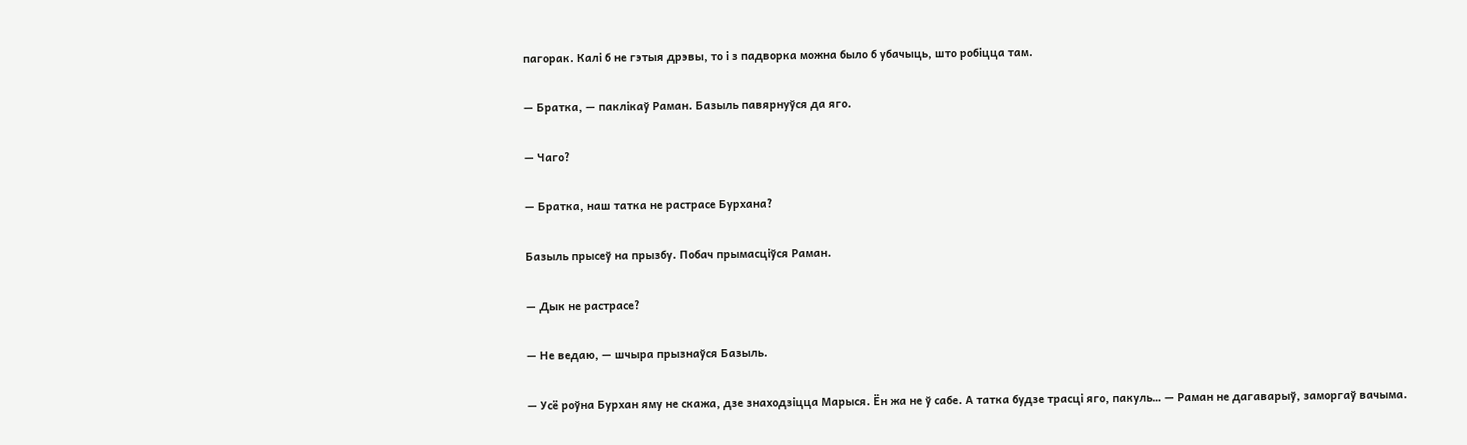пагорак. Калі б не гэтыя дрэвы, то і з падворка можна было б убачыць, што робіцца там.

— Братка, — паклікаў Раман. Базыль павярнуўся да яго.

— Чаго?

— Братка, наш татка не растрасе Бурхана?

Базыль прысеў на прызбу. Побач прымасціўся Раман.

— Дык не растрасе?

— Не ведаю, — шчыра прызнаўся Базыль.

— Усё роўна Бурхан яму не скажа, дзе знаходзіцца Марыся. Ён жа не ў сабе. А татка будзе трасці яго, пакуль… — Раман не дагаварыў, заморгаў вачыма.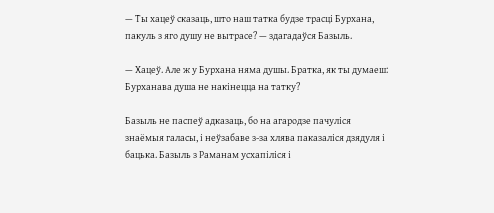— Ты хацеў сказаць, што наш татка будзе трасці Бурхана, пакуль з яго душу не вытрасе? — здагадаўся Базыль.

— Хацеў. Але ж у Бурхана няма душы. Братка, як ты думаеш: Бурханава душа не накінецца на татку?

Базыль не паспеў адказаць, бо на агародзе пачуліся знаёмыя галасы, і неўзабаве з-за хлява паказаліся дзядуля і бацька. Базыль з Раманам усхапіліся і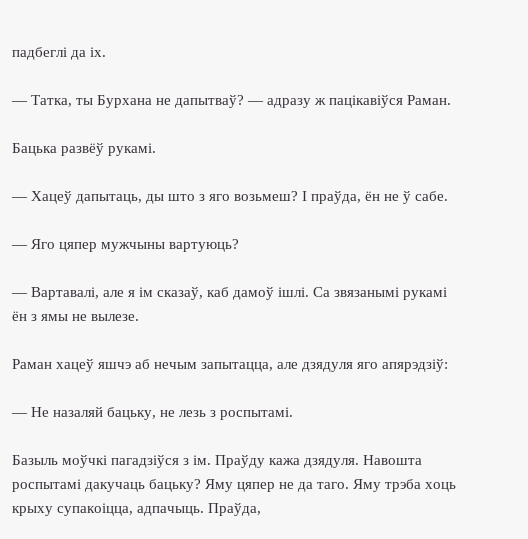падбеглі да іх.

— Татка, ты Бурхана не дапытваў? — адразу ж пацікавіўся Раман.

Бацька развёў рукамі.

— Хацеў дапытаць, ды што з яго возьмеш? І праўда, ён не ў сабе.

— Яго цяпер мужчыны вартуюць?

— Вартавалі, але я ім сказаў, каб дамоў ішлі. Са звязанымі рукамі ён з ямы не вылезе.

Раман хацеў яшчэ аб нечым запытацца, але дзядуля яго апярэдзіў:

— Не назаляй бацьку, не лезь з роспытамі.

Базыль моўчкі пагадзіўся з ім. Праўду кажа дзядуля. Навошта роспытамі дакучаць бацьку? Яму цяпер не да таго. Яму трэба хоць крыху супакоіцца, адпачыць. Праўда,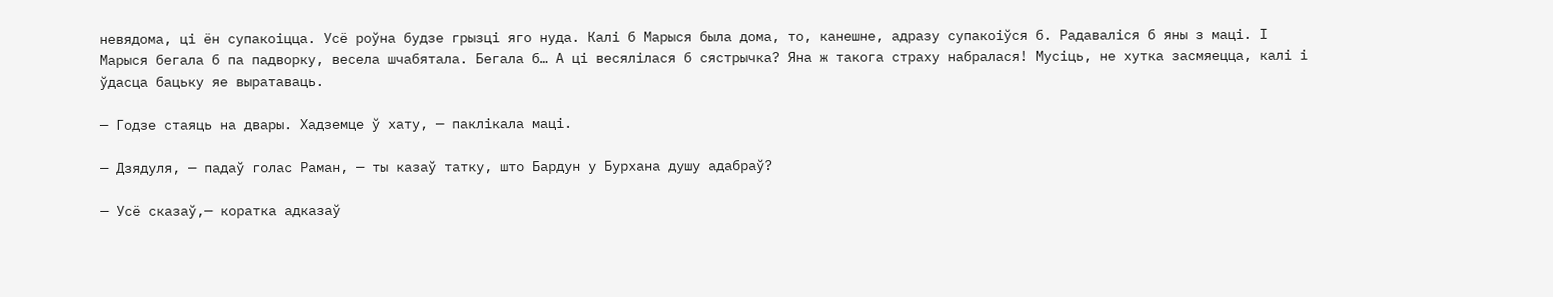невядома, ці ён супакоіцца. Усё роўна будзе грызці яго нуда. Калі б Марыся была дома, то, канешне, адразу супакоіўся б. Радаваліся б яны з маці. І Марыся бегала б па падворку, весела шчабятала. Бегала б… А ці весялілася б сястрычка? Яна ж такога страху набралася! Мусіць, не хутка засмяецца, калі і ўдасца бацьку яе выратаваць.

— Годзе стаяць на двары. Хадземце ў хату, — паклікала маці.

— Дзядуля, — падаў голас Раман, — ты казаў татку, што Бардун у Бурхана душу адабраў?

— Усё сказаў,— коратка адказаў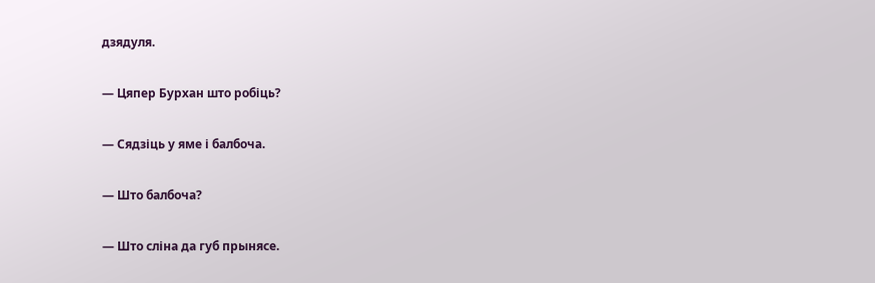дзядуля.

— Цяпер Бурхан што робіць?

— Сядзіць у яме і балбоча.

— Што балбоча?

— Што сліна да губ прынясе.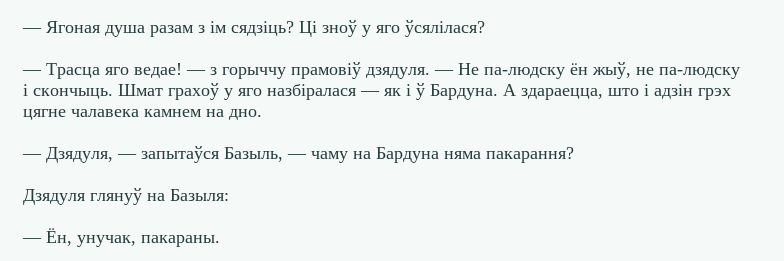— Ягоная душа разам з ім сядзіць? Ці зноў у яго ўсялілася?

— Трасца яго ведае! — з горыччу прамовіў дзядуля. — Не па-людску ён жыў, не па-людску і скончыць. Шмат грахоў у яго назбіралася — як і ў Бардуна. А здараецца, што і адзін грэх цягне чалавека камнем на дно.

— Дзядуля, — запытаўся Базыль, — чаму на Бардуна няма пакарання?

Дзядуля глянуў на Базыля:

— Ён, унучак, пакараны.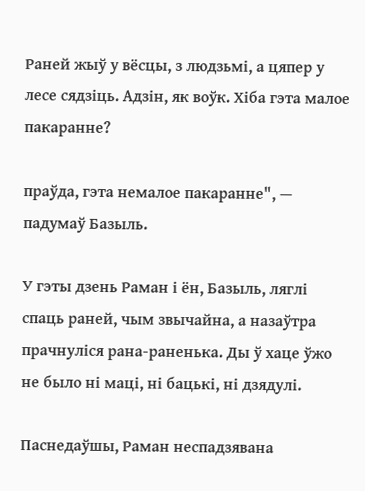Раней жыў у вёсцы, з людзьмі, а цяпер у лесе сядзіць. Адзін, як воўк. Хіба гэта малое пакаранне?

праўда, гэта немалое пакаранне", — падумаў Базыль.

У гэты дзень Раман і ён, Базыль, ляглі спаць раней, чым звычайна, а назаўтра прачнуліся рана-раненька. Ды ў хаце ўжо не было ні маці, ні бацькі, ні дзядулі.

Паснедаўшы, Раман неспадзявана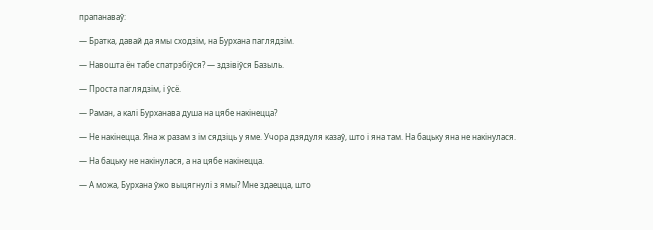прапанаваў:

— Братка, давай да ямы сходзім, на Бурхана паглядзім.

— Навошта ён табе спатрэбіўся? — здзівіўся Базыль.

— Проста паглядзім, і ўсё.

— Раман, а калі Бурханава душа на цябе накінецца?

— Не накінецца. Яна ж разам з ім сядзіць у яме. Учора дзядуля казаў, што і яна там. На бацьку яна не накінулася.

— На бацьку не накінулася, а на цябе накінецца.

— А можа, Бурхана ўжо выцягнулі з ямы? Мне здаецца, што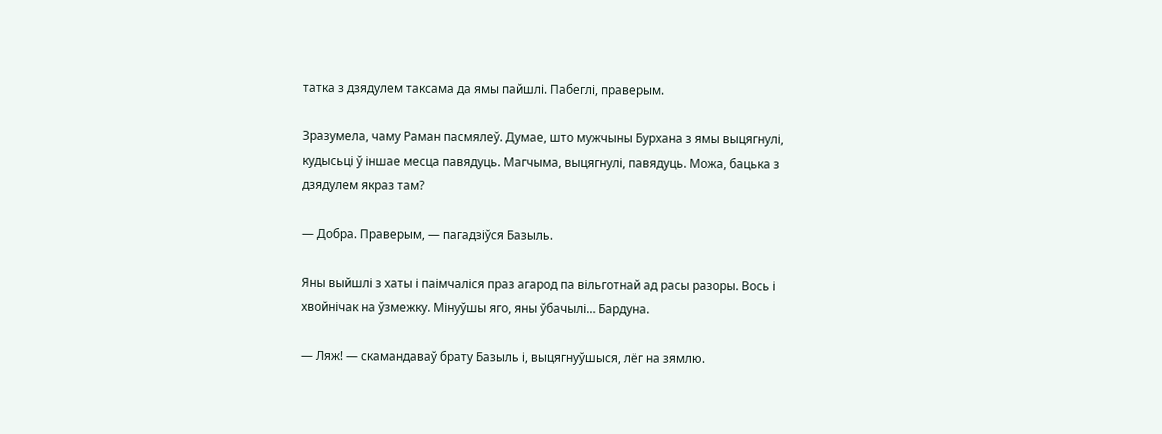татка з дзядулем таксама да ямы пайшлі. Пабеглі, праверым.

Зразумела, чаму Раман пасмялеў. Думае, што мужчыны Бурхана з ямы выцягнулі, кудысьці ў іншае месца павядуць. Магчыма, выцягнулі, павядуць. Можа, бацька з дзядулем якраз там?

— Добра. Праверым, — пагадзіўся Базыль.

Яны выйшлі з хаты і паімчаліся праз агарод па вільготнай ад расы разоры. Вось і хвойнічак на ўзмежку. Мінуўшы яго, яны ўбачылі… Бардуна.

— Ляж! — скамандаваў брату Базыль і, выцягнуўшыся, лёг на зямлю.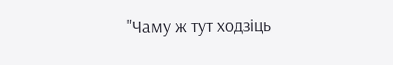"Чаму ж тут ходзіць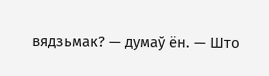вядзьмак? — думаў ён. — Што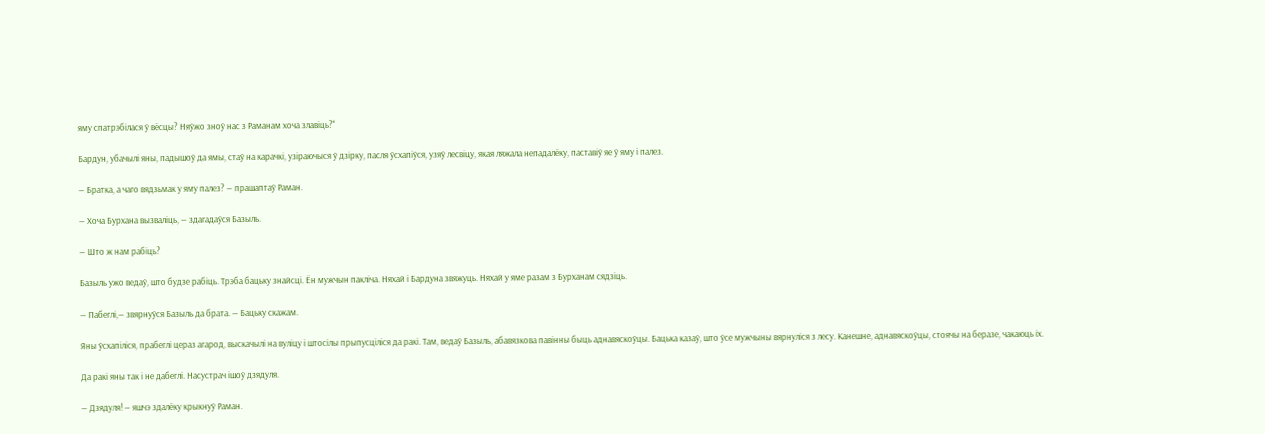яму спатрэбілася ў вёсцы? Няўжо зноў нас з Раманам хоча злавіць?"

Бардун, убачылі яны, падышоў да ямы, стаў на карачкі, узіраючыся ў дзірку, пасля ўсхапіўся, узяў лесвіцу, якая ляжала непадалёку, паставіў яе ў яму і палез.

— Братка, а чаго вядзьмак у яму палез? — прашаптаў Раман.

— Хоча Бурхана вызваліць, — здагадаўся Базыль.

— Што ж нам рабіць?

Базыль ужо ведаў, што будзе рабіць. Трэба бацьку знайсці. Ён мужчын пакліча. Няхай і Бардуна звяжуць. Няхай у яме разам з Бурханам сядзіць.

— Пабеглі,— звярнуўся Базыль да брата. — Бацьку скажам.

Яны ўсхапіліся, прабеглі цераз агарод, выскачылі на вуліцу і штосілы прыпусціліся да ракі. Там, ведаў Базыль, абавязкова павінны быць аднавяскоўцы. Бацька казаў, што ўсе мужчыны вярнуліся з лесу. Канешне, аднавяскоўцы, стоячы на беразе, чакаюць іх.

Да ракі яны так і не дабеглі. Насустрач ішоў дзядуля.

— Дзядуля! — яшчэ здалёку крыкнуў Раман.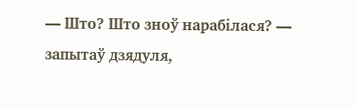— Што? Што зноў нарабілася? — запытаў дзядуля,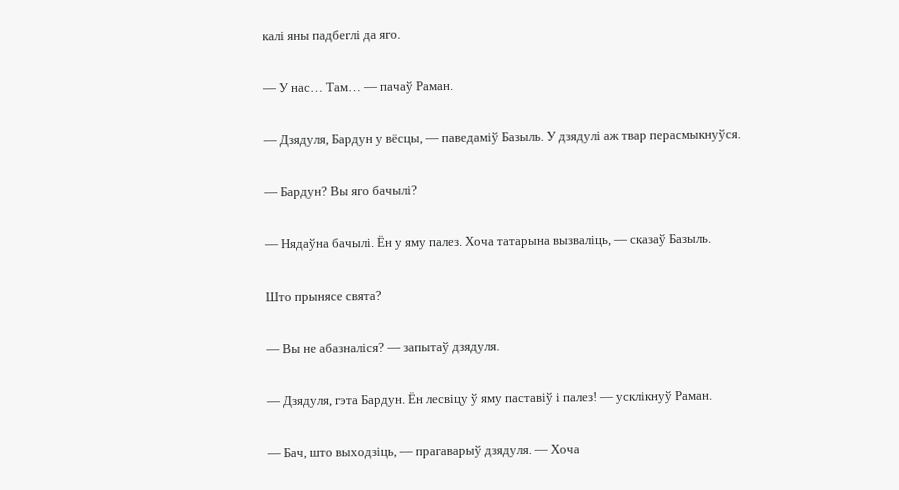калі яны падбеглі да яго.

— У нас… Там… — пачаў Раман.

— Дзядуля, Бардун у вёсцы, — паведаміў Базыль. У дзядулі аж твар перасмыкнуўся.

— Бардун? Вы яго бачылі?

— Нядаўна бачылі. Ён у яму палез. Хоча татарына вызваліць, — сказаў Базыль.

Што прынясе свята?

— Вы не абазналіся? — запытаў дзядуля.

— Дзядуля, гэта Бардун. Ён лесвіцу ў яму паставіў і палез! — усклікнуў Раман.

— Бач, што выходзіць, — прагаварыў дзядуля. — Хоча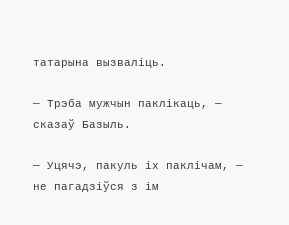татарына вызваліць.

— Трэба мужчын паклікаць, — сказаў Базыль.

— Уцячэ, пакуль іх паклічам, — не пагадзіўся з ім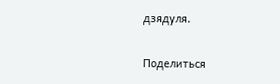дзядуля.

Поделиться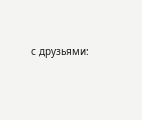с друзьями: